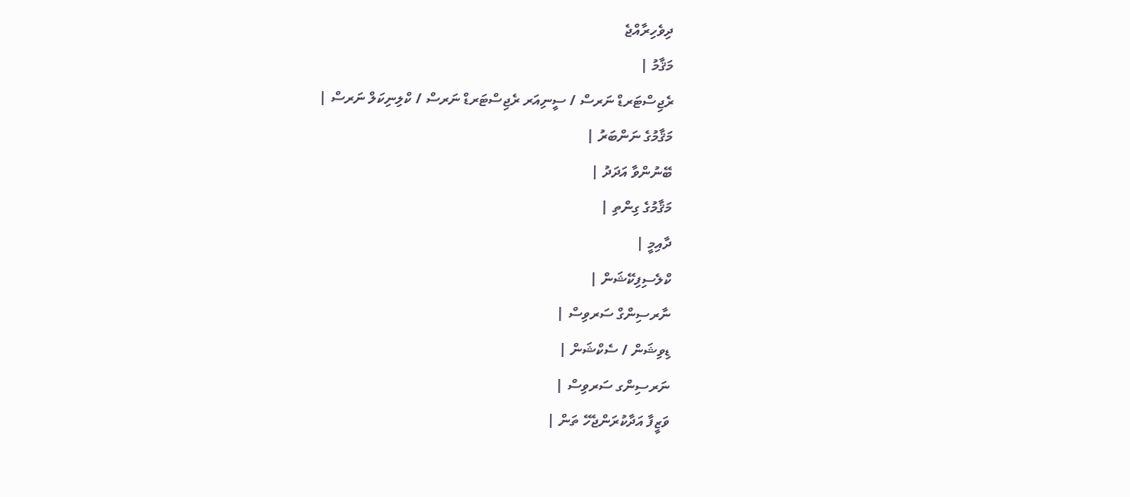ދިވެހިރާއްޖެ
މަޤާމު |
ރެޖިސްޓަރޑް ނަރސް / ސީނިއަރ ރެޖިސްޓަރޑް ނަރސް / ކްލިނިކަލް ނަރސް |
މަޤާމުގެ ނަންބަރު |
ބޭނުންވާ އަދަދު |
މަޤާމުގެ ގިންތި |
ދާއިމީ |
ކްލެސިފިކޭޝަން |
ނާރސިންގް ސަރވިސް |
ޑިވިޝަން / ސެކްޝަން |
ނަރސިންގ ސަރވިސް |
ވަޒީފާ އަދާކުރަންޖެހޭ ތަން |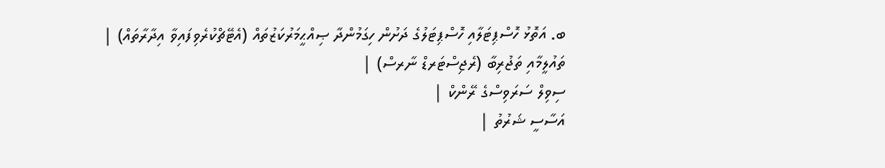ބ. އަތޮޅު ހޮސްޕިޓަލާއި ހޮސްޕިޓަލުގެ ދަށުން ހިގަމުންދާ ޞިއްޙީމަރުކަޒުތައް (އެޓޭޗްކުރެވިފައިވާ އިދާރާތައް) |
ތައުލީމާއި ތަޖުރިބާ (ރެޖިސްޓަރޑް ނާރސް) |
ސިވިލް ސަރަވިސްގެ ރޭންކް |
އަސާސީ ޝަރުތު |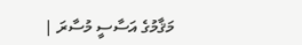މަޤާމުގެ އަސާސީ މުސާރަ |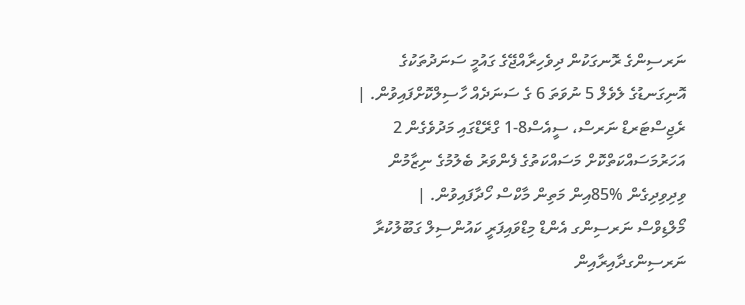ނަރސިންގެ ރޮނގަކުން ދިވެހިރާއްޖޭގެ ގައުމީ ސަނަދުތަކުގެ އޮނިގަނޑުގެ ލެވެލް 5 ނުވަތަ 6 ގެ ސަނަދެއް ހާސިލްކޮށްފައިވުން. |
ރެޖިސްޓަރޑް ނަރސް، ސީއެސް8-1 ގްރޭޑްގައި މަދުވެގެން 2 އަހަރުމަސައްކަތްކޮށް މަސައްކަތުގެ ފެންވަރު ބެލުމުގެ ނިޒާމުން ވިދިވިދިގެން %85އިން މަތިން މާކްސް ހޯދާފައިވުން. |
މޯލްޑިވްސް ނަރސިންގ އެންޑް މިޑްވައިފަރީ ކައުންސިލް ގަބޫލުކުރާ ނަރސިންގދާއިރާއިން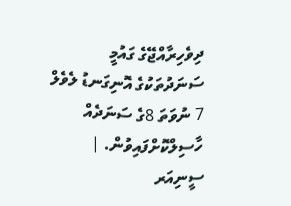ދިވެހިރާއްޖޭގެ ގައުމީ ސަނަދުތަކުގެ އޮނިގަނޑު ލެވެލް 7 ނުވަތަ 8ގެ ސަނަދެއް ހާސިލްކޮށްފައިވުން. |
ސީނިއަރ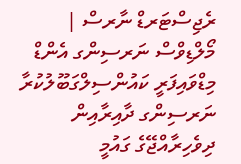ރެޖިސްޓަރޑް ނާރސް |
މޯލްޑިވްސް ނަރސިންގ އެންޑް މިޑްވައިފަރީ ކައުންސިލްގަބޫލުކުރާ ނަރސިންގ ދާއިރާއިން ދިވެހިރާއްޖޭގެ ގައުމީ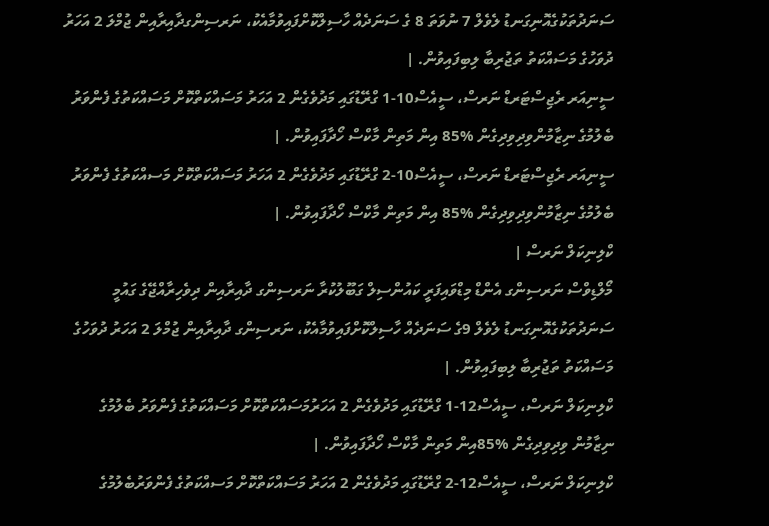ސަނަދުތަކުގެއޮނިގަނޑު ލެވެލް 7 ނުވަތަ 8 ގެ ސަނަދެއް ހާސިލްކޮށްފައިވުމާއެކު، ނަރސިންގދާއިރާއިން ޖުމްލަ 2 އަހަރު ދުވަހުގެ މަސައްކަތު ތަޖުރިބާ ލިބިފައިވުން. |
ސީނިއަރ ރެޖިސްޓަރޑް ނަރސް، ސީއެސް10-1 ގްރޭޑުގައި މަދުވެގެން 2 އަހަރު މަސައްކަތްކޮށް މަސައްކަތުގެ ފެންވަރު ބެލުމުގެ ނިޒާމުންވިދިވިދިގެން %85 އިން މަތިން މާކްސް ހޯދާފައިވުން. |
ސީނިއަރ ރެޖިސްޓަރޑް ނަރސް، ސީއެސް10-2 ގްރޭޑުގައި މަދުވެގެން 2 އަހަރު މަސައްކަތްކޮށް މަސއްކަތުގެ ފެންވަރު ބެލުމުގެ ނިޒާމުންވިދިވިދިގެން %85 އިން މަތިން މާކްސް ހޯދާފައިވުން. |
ކްލިނިކަލް ނަރސް |
މޯލްޑިވްސް ނަރސިންގ އެންޑް މިޑްވައިފަރީ ކައުންސިލް ގަބޫލުކުރާ ނަރސިންގ ދާއިރާއިން ދިވެހިރާއްޖޭގެ ގައުމީ ސަނަދުތަކުގެއޮނިގަނޑު ލެވެލް 9ގެ ސަނަދެއް ހާސިލްކޮށްފައިވުމާއެކު، ނަރސިންގ ދާއިރާއިން ޖުމްލަ 2 އަހަރު ދުވަހުގެ މަސައްކަތު ތަޖުރިބާ ލިބިފައިވުން. |
ކްލިނިކަލް ނަރސް، ސީއެސް12-1 ގްރޭޑުގައި މަދުވެގެން 2 އަހަރުމަސައްކަތްކޮށް މަސައްކަތުގެ ފެންވަރު ބެލުމުގެ ނިޒާމުން ވިދިވިދިގެން %85އިން މަތިން މާކްސް ހޯދާފައިވުން. |
ކްލިނިކަލް ނަރސް، ސީއެސް12-2 ގްރޭޑުގައި މަދުވެގެން 2 އަހަރު މަސައްކަތްކޮށް މަސއްކަތުގެ ފެންވަރުބެލުމުގެ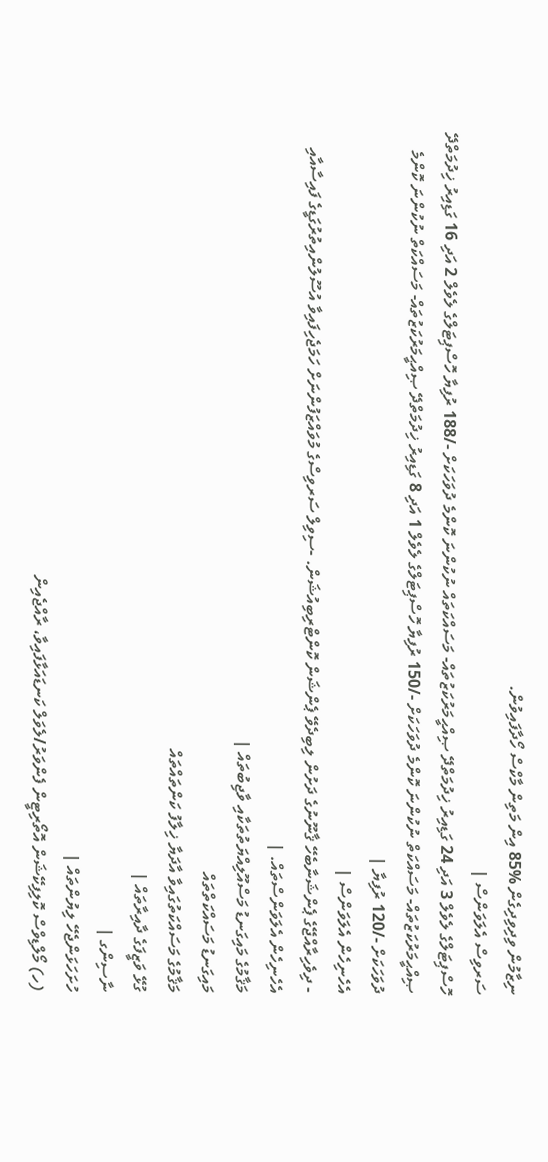ނިޒާމުން ވިދިވިދިގެން %85 އިން މަތިން މާކްސް ހޯދާފައިވުން.
ސަރވިސް އެލަވަންސް |
ހޮސްޕިޓަލްގެ ލެވެލް 3 އަދި 24 ގަޑިއިރު ޚިދުމަތްދޭ ޞިއްޙީމަރުކަޒުތައް- މަސައްކަތައް ނުކުންނަ ކޮންމެ ދުވަހަކަށް -/188 ރުފިޔާ ހޮސްޕިޓަލްގެ ލެވެލް 2 އަދި 16 ގަޑިއިރު ޚިދުމަތްދޭ ޞިއްޙީމަރުކަޒުތައް- މަސައްކަތް ނުކުންނަ ކޮންމެ ދުވަހަކަށް -/150 ރުފިޔާ ހޮސްޕިޓަލްގެ ލެވެލް 1 އަދި 8 ގަޑިއިރު ޚިދުމަތްދޭ ޞިއްޙީމަރުކަޒުތައް- މަސައްކަތް ނުކުންނަ ކޮންމެ ދުވަހަކަށް -/120 ރުފިޔާ |
އެހެނިހެން އެލަވަންސް |
- ދިވެހިރާއްޖޭގެ ޕެންޝަނާބެހޭ ޤާނޫނުގެ ދަށުން ލިބިދެވޭ ޕެންޝަން ކޮންޓްރިބިއުޝަން. -ސިވިލް ސަރވިސްގެ މުވައްޒަފުންނަށް ހަމަޖެހިފައިވާ އުސޫލުންއިތުރުގަޑީގެ ފައިސާއާއި އެހެނިހެން އެލަވަންސްތައް. |
މަޤާމުގެ މައިގަނޑު މަސްއޫލިއްޔަތުތަކާއި ވާޖިބުތައް |
މައިގަނޑު މަސައްކަތްތައް
މަޤާމުގެ މަސައްކަތުގައިވާ އާދަޔާ ޚިލާފު ކަންތައްތައް
ގުޅޭ ވަޒީފަގެ ދާއިރާތައް |
ނާސިންގ |
ހުށަހަޅަންޖެހޭ ލިޔުންތައް |
(ހ) މޯލްޑިވްސް ކޮލިފިކޭޝަން އޮތޯރިޓީން ފެންވަރު/ލެވަލް ކަނޑައަޅާފައިވާ، ރާއްޖެއިން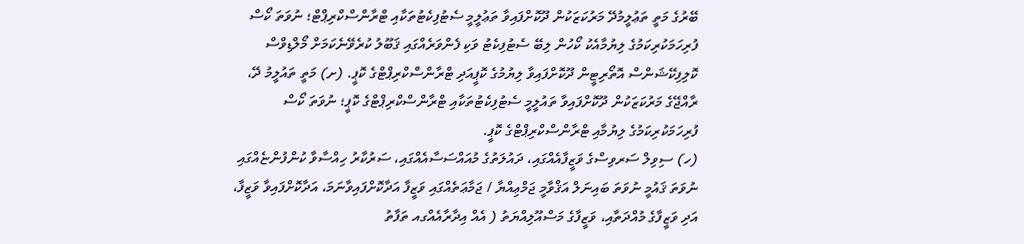ބޭރުގެ މަތީ ތަޢުލީމުދޭ މަރުކަޒަކުން ދޫކޮށްފައިވާ ތަޢުލީމީ ސެޓުފިކެޓުތަކާއި ޓްރާންސްކްރިޕްޓް؛ ނުވަތަ ކޯސް ފުރިހަމަކުރިކަމުގެ ލިޔުމާއެކު ކޯހުން ލިބޭ ސެޓުފިކެޓު ވަކި ފެންވަރެއްގައި ޤަބޫލު ކުރެވޭނެކަމަށް މޯލްޑިވްސް ކޮލިފިކޭޝަންސް އޮތޯރިޓީން ދޫކޮށްފައިވާ ލިޔުމުގެ ކޮޕީއަދި ޓްރާންސްކްރިޕްޓްގެ ކޮޕީ. (ށ) މަތީ ތައުލީމު ދޭ، ރާއްޖޭގެ މަރުކަޒަކުން ދޫކޮށްފައިވާ ތައުލީމީ ސެޓުފިކެޓުތަކާއި ޓްރާންސްކްރިޕްޓްގެ ކޮޕީ؛ ނުވަތަ ކޯސް ފުރިހަމަކުރިކަމުގެ ލިޔުމާއި ޓްރާންސްކްރިޕްޓްގެ ކޮޕީ.
(ހ) ސިވިލް ސަރވިސްގެ ވަޒީފާއެއްގައި، ދައުލަތުގެ މުއައްސަސާއެއްގައި، ސަރުކާރު ހިއްސާވާ ކުންފުންޏެއްގައި ނުވަތަ ޤައުމީ ނުވަތަ ބައިނަލް އަޤްވާމީ ޖަމްޢިއްޔާ / ޖަމާޢަތެއްގައި ވަޒީފާ އަދާކޮށްފައިވާނަމަ، އަދާކޮށްފައިވާ ވަޒީފާ، އަދި ވަޒީފާގެ މުއްދަތާއި، ވަޒީފާގެ މަސްއޫލިއްޔަތު ( އެއް އިދާރާއެއްގއ ތަފާތު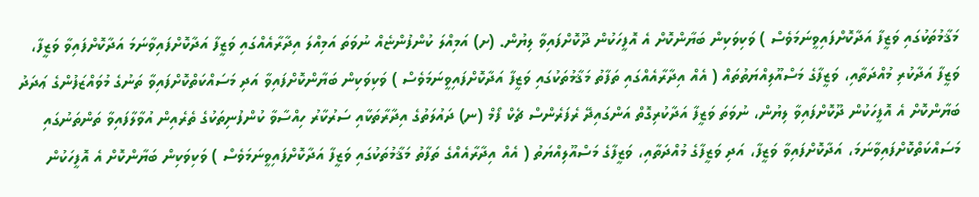މަޤާމުތަކުގައި ވަޒީފާ އަދާކޮށްފައިވީނަމަވެސް ) ވަކިވަކިން ބަޔާންކޮށް އެ އޮފީހަކުން ދޫކޮށްފައިވާ ލިޔުން. (ށ) އަމިއްލަ ކުންފުންޏެއް ނުވަތަ އަމިއްލަ އިދާރާއެއްގައި ވަޒީފާ އަދާކޮށްފައިވާނަމަ އަދާކޮށްފައިވާ ވަޒީފާ، ވަޒީފާ އަދާކުރި މުއްދަތާއި، ވަޒީފާގެ މަސްއޫލިއްޔަތުތައް ( އެއް އިދާރާއެއްގައި ތަފާތު މަޤާމުތަކުގައި ވަޒީފާ އަދާކޮށްފައިވީނަމަވެސް ) ވަކިވަކިން ބަޔާންކޮށްފައިވާ އަދި މަސައްކަތްކޮށްފައިވާ ތަނުގެ މުވައްޒަފުންގެ ޢަދަދު ބަޔާންކޮށް އެ އޮފީހަކުން ދޫކޮށްފައިވާ ލިޔުން، ނުވަތަ ވަޒީފާ އަދާކުރިގޮތް އަންގައިދޭ ރެފަރެންސް ޗެކް ފޯމް (ނ) ދައުލަތުގެ އިދާރާތަކާއި ސަރުކާރު ހިއްސާވާ ކުންފުނިތަކުގެ ތެރެއިން އުވާލާފައިވާ ތަންތަނުގައި މަސައްކަތްކޮށްފައިވާނަމަ، އަދާކޮށްފައިވާ ވަޒީފާ، އަދި ވަޒީފާގެ މުއްދަތާއި، ވަޒީފާގެ މަސްއޫލިއްޔަތު ( އެއް އިދާރާއެއްގެ ތަފާތު މަޤާމުތަކުގައި ވަޒީފާ އަދާކޮށްފައިވީނަމަވެސް ) ވަކިވަކިން ބަޔާންކޮށް އެ އޮފީހަކުން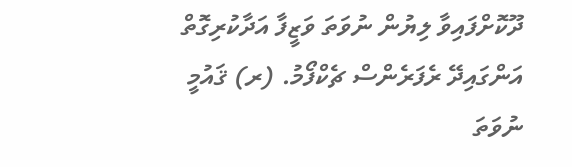ދޫކޮށްފައިވާ ލިޔުން ނުވަތަ ވަޒީފާ އަދާކުރިގޮތް އަންގައިދޭ ރެފަރެންސް ޗެކްފޯމު. (ރ) ޤައުމީ ނުވަތަ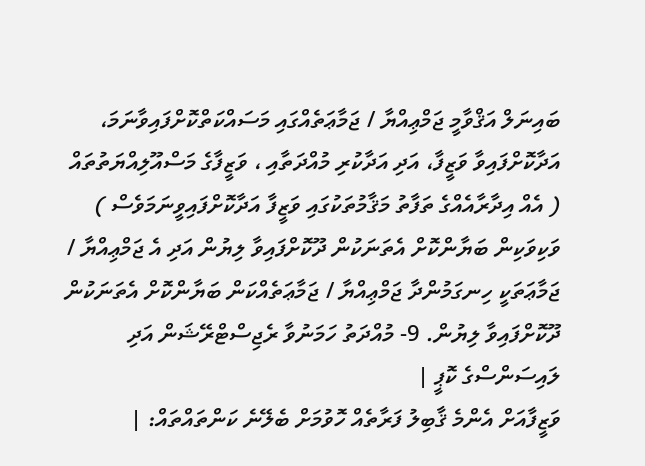ބައިނަލް އަޤްވާމީ ޖަމްޢިއްޔާ / ޖަމާޢަތެއްގައި މަސައްކަތްކޮށްފައިވާނަމަ، އަދާކޮށްފައިވާ ވަޒީފާ، އަދި އަދާކުރި މުއްދަތާއި ، ވަޒީފާގެ މަސްއޫލިއްޔަތުތައް ( އެއް އިދާރާއެއްގެ ތަފާތު މަޤާމުތަކުގައި ވަޒީފާ އަދާކޮށްފައިވީނަމަވެސް ) ވަކިވަކިން ބަޔާންކޮށް އެތަނަކުން ދޫކޮށްފައިވާ ލިޔުން އަދި އެ ޖަމްޢިއްޔާ / ޖަމާޢަތަކީ ހިނގަމުންދާ ޖަމްޢިއްޔާ / ޖަމާޢަތެއްކަން ބަޔާންކޮށް އެތަނަކުން ދޫކޮށްފައިވާ ލިޔުން. 9- މުއްދަތު ހަމަނުވާ ރެޖިސްޓްރޭޝަން އަދި ލައިސަންސްގެ ކޮޕީ |
ވަޒީފާއަށް އެންމެ ޤާބިލު ފަރާތެއް ހޮވުމަށް ބެލޭނެ ކަންތައްތައް: |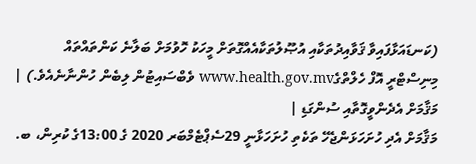(ކަނޑައަޅާފައިވާ ޤަވާއިދުތަކާއި އުޞޫލުތަކާއެއްގޮތަށް މީހަކު ހޮވުމަށް ބަލާނެ ކަންތައްތައް މިނިސްޓްރީ އޮފް ހެލްތްގެwww.health.gov.mv ވެބްސައިޓުން ލިބެން ހުންނާނެއެވެ.) |
މަޤާމަށް އެދެންވީގޮތާއި ސުންގަޑި |
މަޤާމަށް އެދި ހުށަހަޅަންޖެހޭ ތަކެތި ހުށަހަޅާނީ 29ސެޕްޓެމްބަރ 2020 ގެ 13:00ގެ ކުރިން، ބ.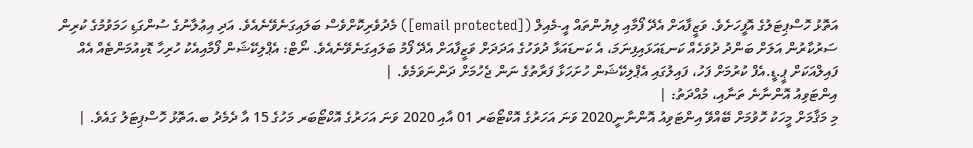އަތޮޅު ހޮސްޕިޓަލުގެ އޮފީހަށެވެ. ވަޒީފާއަށް އެދޭ ފޯމާއި ލިޔުންތައް އީ-މެއިލް ([email protected]) މެދުވެރިކޮށްވެސް ބަލައިގަނެވޭނެއެވެ. އަދި އިޢުލާނުގެ ސުންގަޑި ހަމަވުމުގެ ކުރިން ސަރުކާރުން އަލަށް ބަންދު ދުވަހެއް ކަނޑައަޅައިފިނަމަ، އެ ކަނޑައަޅާ ދުވަހުގެ އަދަދަށް ވަޒީފާއަށް އެދޭ ފޯމު ބަލައިގަނެވޭނެއެވެ. ނޯޓް: އެޕްލިކޭޝަން ފޯމާއިއެކު ހުރިހާ ޑޮކިއުމަންޓެއް އެއް ފައިލްއަކަށް ޕީ.ޑީ.އެފް ކުރުމަށް ފަހު، ފައިލުގައި އެޕްލިކޭޝަން ހުށަހަޅާ ފަރާތުގެ ނަން ޖެހުމަށް ދަންނަވަމެވެ. |
އިންޓަވިއު އޮންނާނެ ތަނާއި، މުއްދަތު: |
މި މަޤާމަށް މީހަކު ހޮވުމަށް ބޭއްވޭ އިންޓަވިއު އޮންނާނީ2020 ވަނަ އަހަރުގެ އޮކްޓޯބަރ 01 އާއި 2020 ވަނަ އަހަރުގެ އޮކްޓޯބަރ މަހުގެ 15 އާ ދެމެދު ބ.އަތޮޅު ހޮސްޕިޓަލު ގައެވެ. |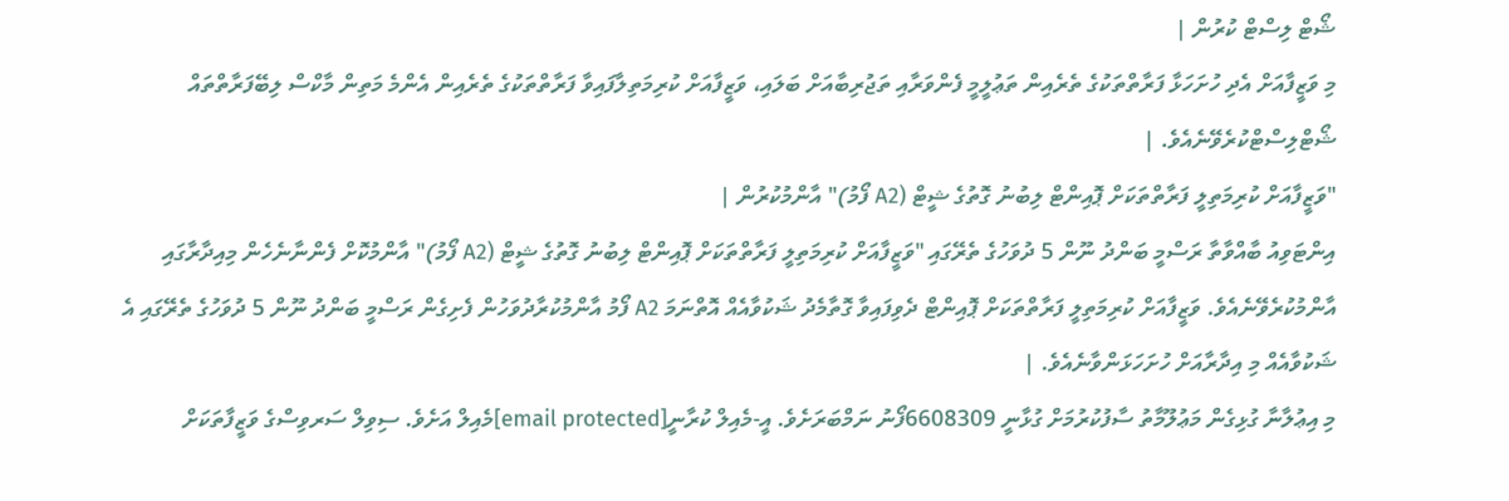ޝޯޓް ލިސްޓް ކުރުން |
މި ވަޒީފާއަށް އެދި ހުށަހަޅާ ފަރާތްތަކުގެ ތެރެއިން ތަޢުލީމީ ފެންވަރާއި ތަޖުރިބާއަށް ބަލައި، ވަޒީފާއަށް ކުރިމަތިލާފައިވާ ފަރާތްތަކުގެ ތެރެއިން އެންމެ މަތިން މާކްސް ލިބޭފަރާތްތައް ޝޯޓްލިސްޓްކުރެވޭނެއެވެ. |
"ވަޒީފާއަށް ކުރިމަތިލީ ފަރާތްތަކަށް ޕޮއިންޓް ލިބުނު ގޮތުގެ ޝީޓް (A2 ފޯމު)" އާންމުކުރުން |
އިންޓަވިއު ބާއްވާތާ ރަސްމީ ބަންދު ނޫން 5 ދުވަހުގެ ތެރޭގައި "ވަޒީފާއަށް ކުރިމަތިލީ ފަރާތްތަކަށް ޕޮއިންޓް ލިބުނު ގޮތުގެ ޝީޓް (A2 ފޯމު)" އާންމުކޮށް ފެންނާނެހެން މިއިދާރާގައި އާންމުކުރެވޭނެއެވެ. ވަޒީފާއަށް ކުރިމަތިލީ ފަރާތްތަކަށް ޕޮއިންޓް ދެވިފައިވާ ގޮތާމެދު ޝަކުވާއެއް އޮތްނަމަ A2 ފޯމު އާންމުކުރާދުވަހުން ފެށިގެން ރަސްމީ ބަންދު ނޫން 5 ދުވަހުގެ ތެރޭގައި އެ ޝަކުވާއެއް މި އިދާރާއަށް ހުށަހަޅަންވާނެއެވެ. |
މި އިޢުލާނާ ގުޅިގެން މަޢުލޫމާތު ސާފުކުރުމަށް ގުޅާނީ 6608309ފޯނު ނަމްބަރަށެވެ. އީ-މެއިލް ކުރާނީ[email protected]މެއިލް އަށެވެ. ސިވިލް ސަރވިސްގެ ވަޒީފާތަކަށް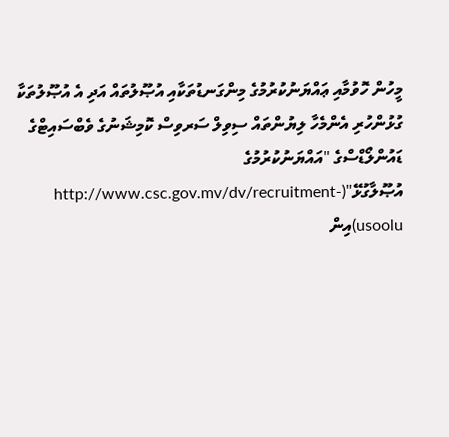މީހުން ހޮވުމާއި ޢައްޔަނުކުރުމުގެ މިންގަނޑުތަކާއި އުޞޫލުތައް އަދި އެ އުޞޫލުތަކާ ގުޅުންހުރި އެންމެހާ ލިޔުންތައް ސިވިލް ސަރވިސް ކޮމިޝަނުގެ ވެބްސައިޓްގެ ޑައުންލޯޑްސްގެ "އައްޔަނުކުރުމުގެ އުޞޫލާގުޅޭ"(http://www.csc.gov.mv/dv/recruitment-usoolu)އިން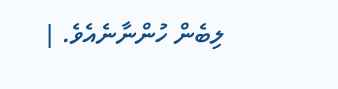ލިބެން ހުންނާނެއެވެ. |